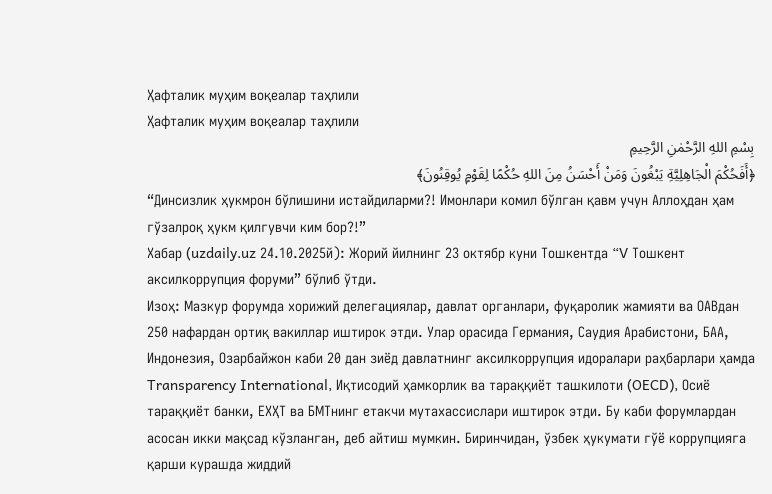Ҳафталик муҳим воқеалар таҳлили
Ҳафталик муҳим воқеалар таҳлили
بِسْمِ اللهِ الرَّحْمٰنِ الرَّحِيمِ
﴿أَفَحُكْمَ الْجَاهِلِيَّةِ يَبْغُونَ وَمَنْ أَحْسَنُ مِنَ اللهِ حُكْمًا لِقَوْمٍ يُوقِنُونَ﴾
“Динсизлик ҳукмрон бўлишини истайдиларми?! Имонлари комил бўлган қавм учун Аллоҳдан ҳам гўзалроқ ҳукм қилгувчи ким бор?!”
Хабар (uzdaily.uz 24.10.2025й): Жорий йилнинг 23 октябр куни Тошкентда “V Тошкент аксилкоррупция форуми” бўлиб ўтди.
Изоҳ: Мазкур форумда хорижий делегациялар, давлат органлари, фуқаролик жамияти ва ОАВдан 250 нафардан ортиқ вакиллар иштирок этди. Улар орасида Германия, Саудия Арабистони, БАА, Индонезия, Озарбайжон каби 20 дан зиёд давлатнинг аксилкоррупция идоралари раҳбарлари ҳамда Transparency International, Иқтисодий ҳамкорлик ва тараққиёт ташкилоти (OECD), Осиё тараққиёт банки, ЕХҲТ ва БМТнинг етакчи мутахассислари иштирок этди. Бу каби форумлардан асосан икки мақсад кўзланган, деб айтиш мумкин. Биринчидан, ўзбек ҳукумати гўё коррупцияга қарши курашда жиддий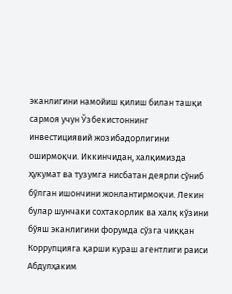эканлигини намойиш қилиш билан ташқи сармоя учун Ўзбекистоннинг инвестициявий жозибадорлигини оширмоқчи. Иккинчидан, халқимизда ҳукумат ва тузумга нисбатан деярли сўниб бўлган ишончини жонлантирмоқчи. Лекин булар шунчаки сохтакорлик ва халқ кўзини бўяш эканлигини форумда сўзга чиққан Коррупцияга қарши кураш агентлиги раиси Абдулҳаким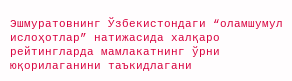Эшмуратовнинг Ўзбекистондаги “оламшумул ислоҳотлар” натижасида халқаро рейтингларда мамлакатнинг ўрни юқорилаганини таъкидлагани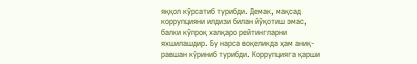яққол кўрсатиб турибди. Демак, мақсад коррупцияни илдизи билан йўқотиш эмас, балки кўпроқ халқаро рейтингларни яхшилашдир. Бу нарса воқеликда ҳам аниқ-равшан кўриниб турибди. Коррупцияга қарши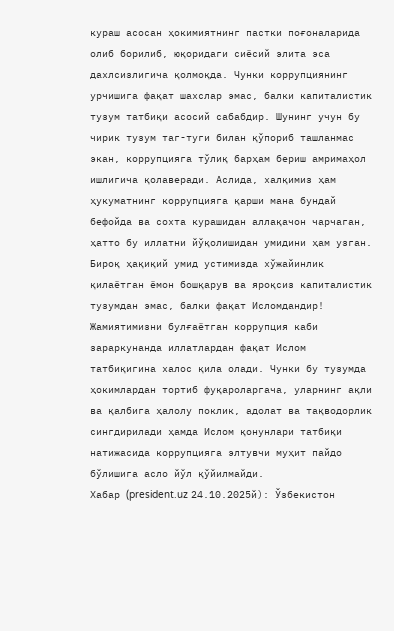кураш асосан ҳокимиятнинг пастки поғоналарида олиб борилиб, юқоридаги сиёсий элита эса дахлсизлигича қолмоқда. Чунки коррупциянинг урчишига фақат шахслар эмас, балки капиталистик тузум татбиқи асосий сабабдир. Шунинг учун бу чирик тузум таг-туги билан қўпориб ташланмас экан, коррупцияга тўлиқ барҳам бериш амримаҳол ишлигича қолаверади. Аслида, халқимиз ҳам ҳукуматнинг коррупцияга қарши мана бундай бефойда ва сохта курашидан аллақачон чарчаган, ҳатто бу иллатни йўқолишидан умидини ҳам узган. Бироқ ҳақиқий умид устимизда хўжайинлик қилаётган ёмон бошқарув ва яроқсиз капиталистик тузумдан эмас, балки фақат Исломдандир! Жамиятимизни булғаётган коррупция каби зараркунанда иллатлардан фақат Ислом татбиқигина халос қила олади. Чунки бу тузумда ҳокимлардан тортиб фуқароларгача, уларнинг ақли ва қалбига ҳалолу поклик, адолат ва тақводорлик сингдирилади ҳамда Ислом қонунлари татбиқи натижасида коррупцияга элтувчи муҳит пайдо бўлишига асло йўл қўйилмайди.
Хабар (president.uz 24.10.2025й): Ўзбекистон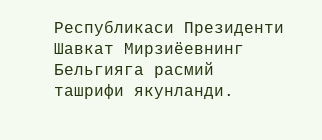Республикаси Президенти Шавкат Мирзиёевнинг Бельгияга расмий ташрифи якунланди.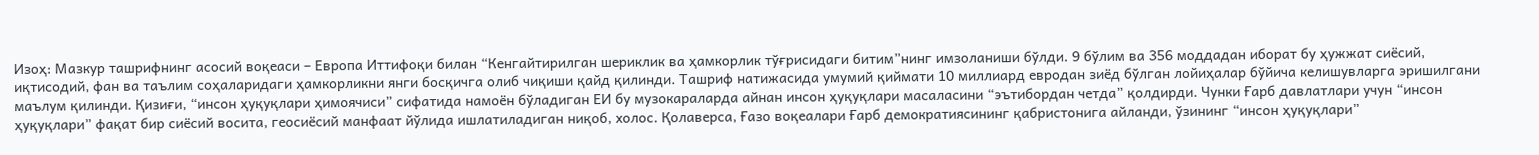Изоҳ: Мазкур ташрифнинг асосий воқеаси – Европа Иттифоқи билан “Кенгайтирилган шериклик ва ҳамкорлик тўғрисидаги битим”нинг имзоланиши бўлди. 9 бўлим ва 356 моддадан иборат бу ҳужжат сиёсий, иқтисодий, фан ва таълим соҳаларидаги ҳамкорликни янги босқичга олиб чиқиши қайд қилинди. Ташриф натижасида умумий қиймати 10 миллиард евродан зиёд бўлган лойиҳалар бўйича келишувларга эришилгани маълум қилинди. Қизиғи, “инсон ҳуқуқлари ҳимоячиси” сифатида намоён бўладиган ЕИ бу музокараларда айнан инсон ҳуқуқлари масаласини “эътибордан четда” қолдирди. Чунки Ғарб давлатлари учун “инсон ҳуқуқлари” фақат бир сиёсий восита, геосиёсий манфаат йўлида ишлатиладиган ниқоб, холос. Қолаверса, Ғазо воқеалари Ғарб демократиясининг қабристонига айланди, ўзининг “инсон ҳуқуқлари”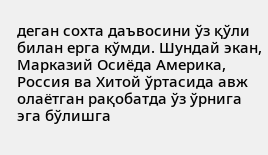деган сохта даъвосини ўз қўли билан ерга кўмди. Шундай экан, Марказий Осиёда Америка, Россия ва Хитой ўртасида авж олаётган рақобатда ўз ўрнига эга бўлишга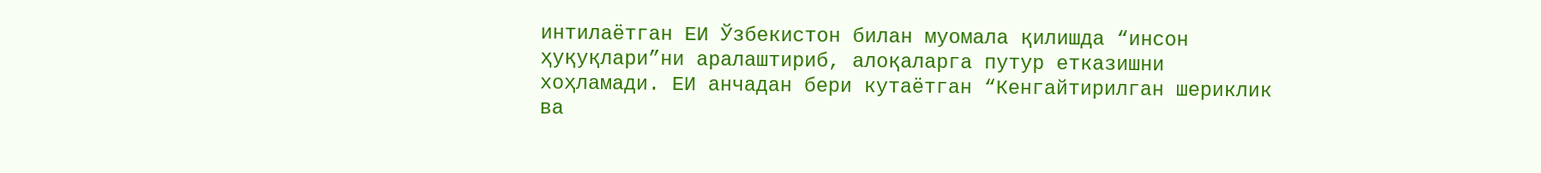интилаётган ЕИ Ўзбекистон билан муомала қилишда “инсон ҳуқуқлари”ни аралаштириб, алоқаларга путур етказишни хоҳламади. ЕИ анчадан бери кутаётган “Кенгайтирилган шериклик ва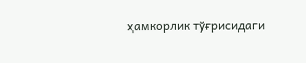ҳамкорлик тўғрисидаги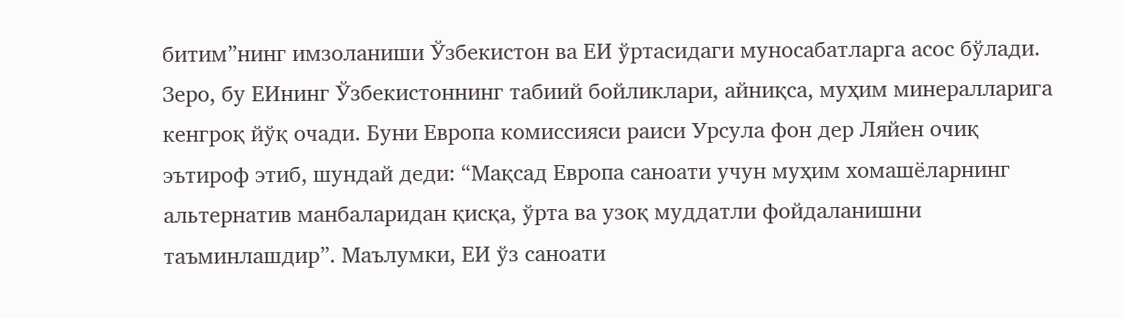битим”нинг имзоланиши Ўзбекистон ва ЕИ ўртасидаги муносабатларга асос бўлади. Зеро, бу ЕИнинг Ўзбекистоннинг табиий бойликлари, айниқса, муҳим минералларига кенгроқ йўқ очади. Буни Европа комиссияси раиси Урсула фон дер Ляйен очиқ эътироф этиб, шундай деди: “Мақсад Европа саноати учун муҳим хомашёларнинг альтернатив манбаларидан қисқа, ўрта ва узоқ муддатли фойдаланишни таъминлашдир”. Маълумки, ЕИ ўз саноати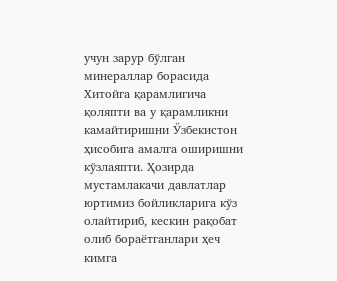учун зарур бўлган минераллар борасида Хитойга қарамлигича қоляпти ва у қарамликни камайтиришни Ўзбекистон ҳисобига амалга оширишни кўзлаяпти. Ҳозирда мустамлакачи давлатлар юртимиз бойликларига кўз олайтириб, кескин рақобат олиб бораётганлари ҳеч кимга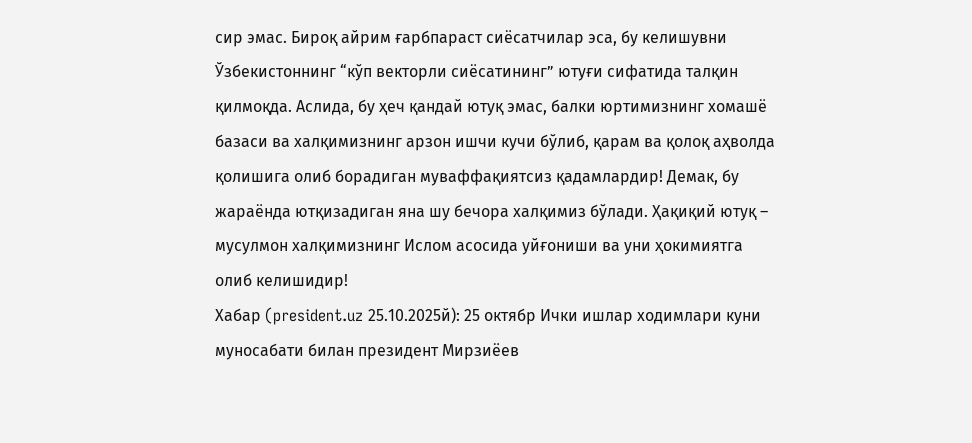сир эмас. Бироқ айрим ғарбпараст сиёсатчилар эса, бу келишувни Ўзбекистоннинг “кўп векторли сиёсатининг” ютуғи сифатида талқин қилмоқда. Аслида, бу ҳеч қандай ютуқ эмас, балки юртимизнинг хомашё базаси ва халқимизнинг арзон ишчи кучи бўлиб, қарам ва қолоқ аҳволда қолишига олиб борадиган муваффақиятсиз қадамлардир! Демак, бу жараёнда ютқизадиган яна шу бечора халқимиз бўлади. Ҳақиқий ютуқ – мусулмон халқимизнинг Ислом асосида уйғониши ва уни ҳокимиятга олиб келишидир!
Хабар (president.uz 25.10.2025й): 25 октябр Ички ишлар ходимлари куни муносабати билан президент Мирзиёев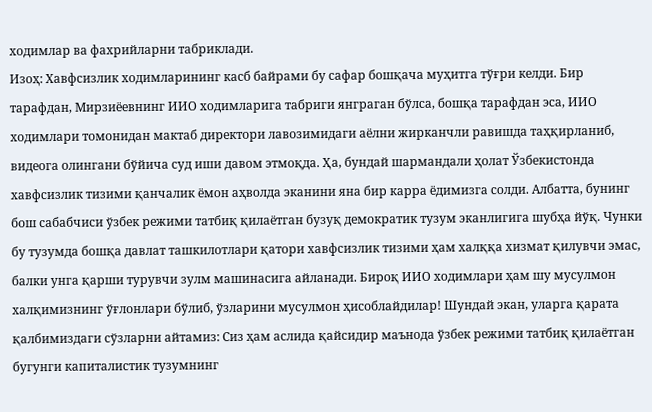ходимлар ва фахрийларни табриклади.
Изоҳ: Хавфсизлик ходимларининг касб байрами бу сафар бошқача муҳитга тўғри келди. Бир тарафдан, Мирзиёевнинг ИИО ходимларига табриги янграган бўлса, бошқа тарафдан эса, ИИО ходимлари томонидан мактаб директори лавозимидаги аёлни жирканчли равишда таҳқирланиб, видеога олингани бўйича суд иши давом этмоқда. Ҳа, бундай шармандали ҳолат Ўзбекистонда хавфсизлик тизими қанчалик ёмон аҳволда эканини яна бир карра ёдимизга солди. Албатта, бунинг бош сабабчиси ўзбек режими татбиқ қилаётган бузуқ демократик тузум эканлигига шубҳа йўқ. Чунки бу тузумда бошқа давлат ташкилотлари қатори хавфсизлик тизими ҳам халққа хизмат қилувчи эмас, балки унга қарши турувчи зулм машинасига айланади. Бироқ ИИО ходимлари ҳам шу мусулмон халқимизнинг ўғлонлари бўлиб, ўзларини мусулмон ҳисоблайдилар! Шундай экан, уларга қарата қалбимиздаги сўзларни айтамиз: Сиз ҳам аслида қайсидир маънода ўзбек режими татбиқ қилаётган бугунги капиталистик тузумнинг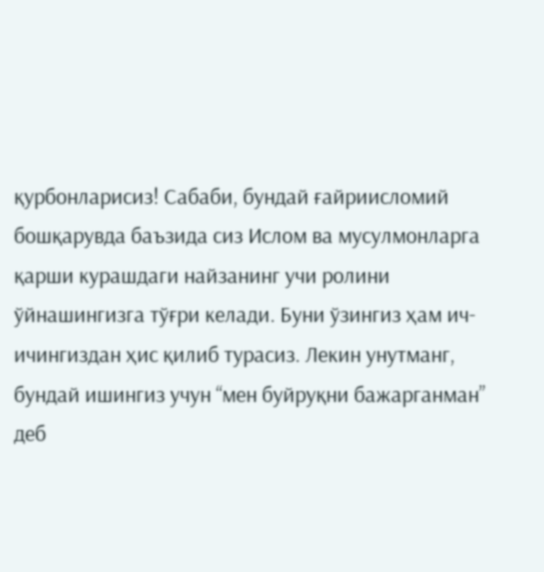қурбонларисиз! Сабаби, бундай ғайриисломий бошқарувда баъзида сиз Ислом ва мусулмонларга қарши курашдаги найзанинг учи ролини ўйнашингизга тўғри келади. Буни ўзингиз ҳам ич-ичингиздан ҳис қилиб турасиз. Лекин унутманг, бундай ишингиз учун “мен буйруқни бажарганман” деб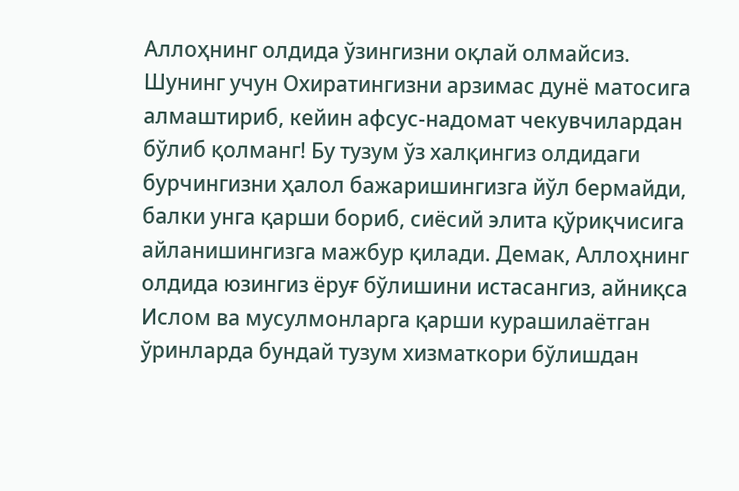Аллоҳнинг олдида ўзингизни оқлай олмайсиз. Шунинг учун Охиратингизни арзимас дунё матосига алмаштириб, кейин афсус-надомат чекувчилардан бўлиб қолманг! Бу тузум ўз халқингиз олдидаги бурчингизни ҳалол бажаришингизга йўл бермайди, балки унга қарши бориб, сиёсий элита қўриқчисига айланишингизга мажбур қилади. Демак, Аллоҳнинг олдида юзингиз ёруғ бўлишини истасангиз, айниқса Ислом ва мусулмонларга қарши курашилаётган ўринларда бундай тузум хизматкори бўлишдан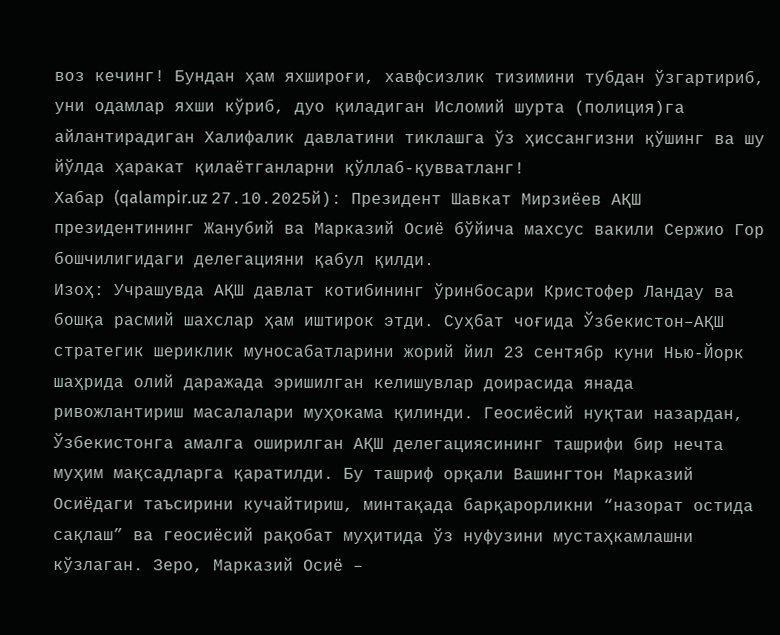воз кечинг! Бундан ҳам яхшироғи, хавфсизлик тизимини тубдан ўзгартириб, уни одамлар яхши кўриб, дуо қиладиган Исломий шурта (полиция)га айлантирадиган Халифалик давлатини тиклашга ўз ҳиссангизни қўшинг ва шу йўлда ҳаракат қилаётганларни қўллаб-қувватланг!
Хабар (qalampir.uz 27.10.2025й): Президент Шавкат Мирзиёев АҚШ президентининг Жанубий ва Марказий Осиё бўйича махсус вакили Сержио Гор бошчилигидаги делегацияни қабул қилди.
Изоҳ: Учрашувда АҚШ давлат котибининг ўринбосари Кристофер Ландау ва бошқа расмий шахслар ҳам иштирок этди. Суҳбат чоғида Ўзбекистон–АҚШ стратегик шериклик муносабатларини жорий йил 23 сентябр куни Нью-Йорк шаҳрида олий даражада эришилган келишувлар доирасида янада ривожлантириш масалалари муҳокама қилинди. Геосиёсий нуқтаи назардан, Ўзбекистонга амалга оширилган АҚШ делегациясининг ташрифи бир нечта муҳим мақсадларга қаратилди. Бу ташриф орқали Вашингтон Марказий Осиёдаги таъсирини кучайтириш, минтақада барқарорликни “назорат остида сақлаш” ва геосиёсий рақобат муҳитида ўз нуфузини мустаҳкамлашни кўзлаган. Зеро, Марказий Осиё –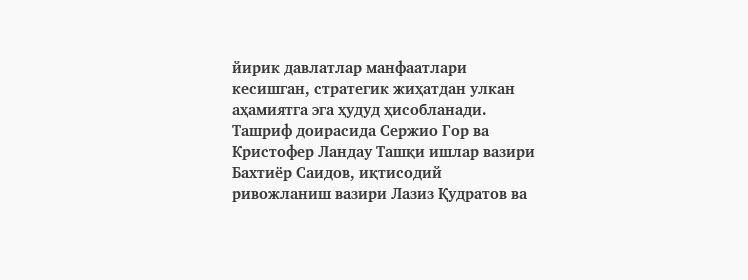йирик давлатлар манфаатлари кесишган, стратегик жиҳатдан улкан аҳамиятга эга ҳудуд ҳисобланади. Ташриф доирасида Сержио Гор ва Кристофер Ландау Ташқи ишлар вазири Бахтиёр Саидов, иқтисодий ривожланиш вазири Лазиз Қудратов ва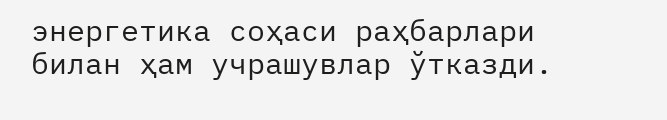энергетика соҳаси раҳбарлари билан ҳам учрашувлар ўтказди.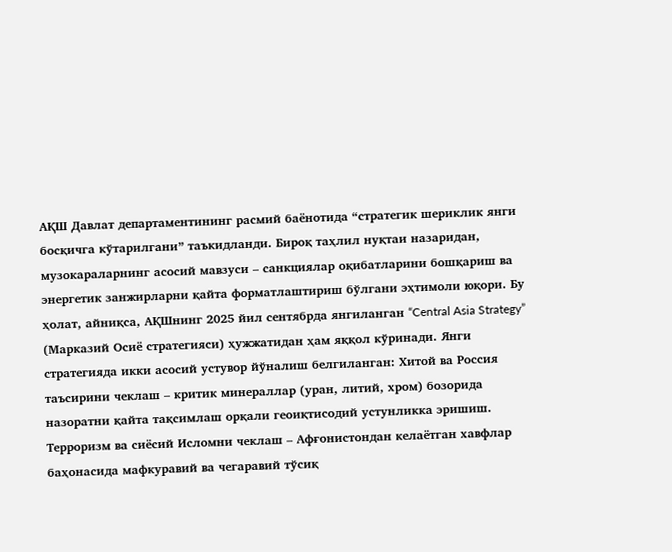АҚШ Давлат департаментининг расмий баёнотида “стратегик шериклик янги босқичга кўтарилгани” таъкидланди. Бироқ таҳлил нуқтаи назаридан, музокараларнинг асосий мавзуси – санкциялар оқибатларини бошқариш ва энергетик занжирларни қайта форматлаштириш бўлгани эҳтимоли юқори. Бу ҳолат, айниқса, АҚШнинг 2025 йил сентябрда янгиланган “Central Asia Strategy” (Марказий Осиё стратегияси) ҳужжатидан ҳам яққол кўринади. Янги стратегияда икки асосий устувор йўналиш белгиланган: Хитой ва Россия таъсирини чеклаш – критик минераллар (уран, литий, хром) бозорида назоратни қайта тақсимлаш орқали геоиқтисодий устунликка эришиш. Терроризм ва сиёсий Исломни чеклаш – Афғонистондан келаётган хавфлар баҳонасида мафкуравий ва чегаравий тўсиқ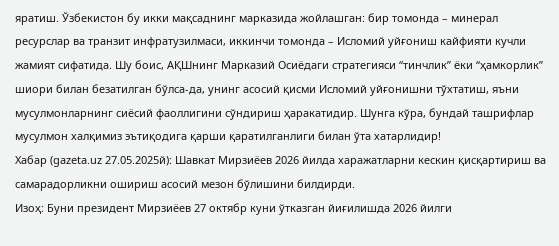яратиш. Ўзбекистон бу икки мақсаднинг марказида жойлашган: бир томонда – минерал ресурслар ва транзит инфратузилмаси, иккинчи томонда – Исломий уйғониш кайфияти кучли жамият сифатида. Шу боис, АҚШнинг Марказий Осиёдаги стратегияси “тинчлик” ёки “ҳамкорлик” шиори билан безатилган бўлса-да, унинг асосий қисми Исломий уйғонишни тўхтатиш, яъни мусулмонларнинг сиёсий фаоллигини сўндириш ҳаракатидир. Шунга кўра, бундай ташрифлар мусулмон халқимиз эътиқодига қарши қаратилганлиги билан ўта хатарлидир!
Хабар (gazeta.uz 27.05.2025й): Шавкат Мирзиёев 2026 йилда харажатларни кескин қисқартириш ва самарадорликни ошириш асосий мезон бўлишини билдирди.
Изоҳ: Буни президент Мирзиёев 27 октябр куни ўтказган йиғилишда 2026 йилги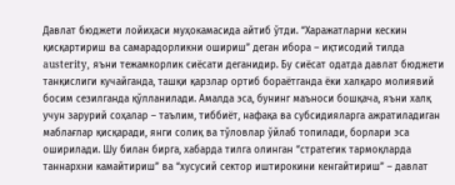Давлат бюджети лойиҳаси муҳокамасида айтиб ўтди. “Харажатларни кескин қисқартириш ва самарадорликни ошириш” деган ибора – иқтисодий тилда austerity, яъни тежамкорлик сиёсати деганидир. Бу сиёсат одатда давлат бюджети танқислиги кучайганда, ташқи қарзлар ортиб бораётганда ёки халқаро молиявий босим сезилганда қўлланилади. Амалда эса, бунинг маъноси бошқача, яъни халқ учун зарурий соҳалар – таълим, тиббиёт, нафақа ва субсидияларга ажратиладиган маблағлар қисқаради, янги солиқ ва тўловлар ўйлаб топилади, борлари эса оширилади. Шу билан бирга, хабарда тилга олинган “стратегик тармоқларда таннархни камайтириш” ва “хусусий сектор иштирокини кенгайтириш” – давлат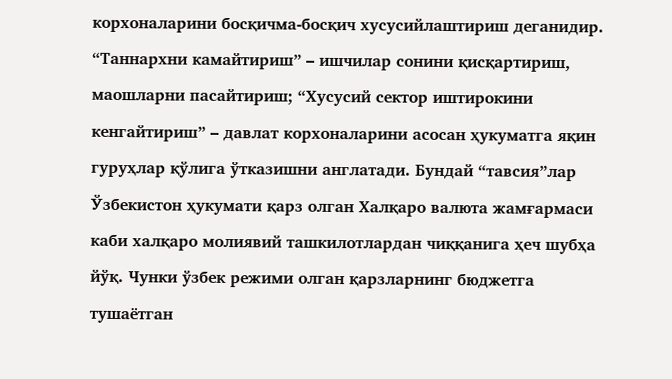корхоналарини босқичма-босқич хусусийлаштириш деганидир. “Таннархни камайтириш” – ишчилар сонини қисқартириш, маошларни пасайтириш; “Хусусий сектор иштирокини кенгайтириш” – давлат корхоналарини асосан ҳукуматга яқин гуруҳлар қўлига ўтказишни англатади. Бундай “тавсия”лар Ўзбекистон ҳукумати қарз олган Халқаро валюта жамғармаси каби халқаро молиявий ташкилотлардан чиққанига ҳеч шубҳа йўқ. Чунки ўзбек режими олган қарзларнинг бюджетга тушаётган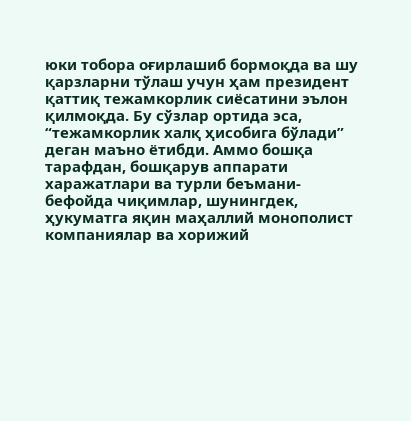юки тобора оғирлашиб бормоқда ва шу қарзларни тўлаш учун ҳам президент қаттиқ тежамкорлик сиёсатини эълон қилмоқда. Бу сўзлар ортида эса, “тежамкорлик халқ ҳисобига бўлади” деган маъно ётибди. Аммо бошқа тарафдан, бошқарув аппарати харажатлари ва турли беъмани-бефойда чиқимлар, шунингдек, ҳукуматга яқин маҳаллий монополист компаниялар ва хорижий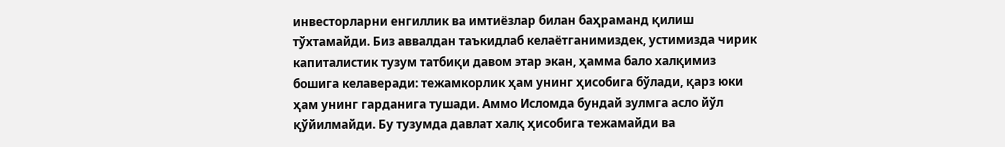инвесторларни енгиллик ва имтиёзлар билан баҳраманд қилиш тўхтамайди. Биз аввалдан таъкидлаб келаётганимиздек, устимизда чирик капиталистик тузум татбиқи давом этар экан, ҳамма бало халқимиз бошига келаверади: тежамкорлик ҳам унинг ҳисобига бўлади, қарз юки ҳам унинг гарданига тушади. Аммо Исломда бундай зулмга асло йўл қўйилмайди. Бу тузумда давлат халқ ҳисобига тежамайди ва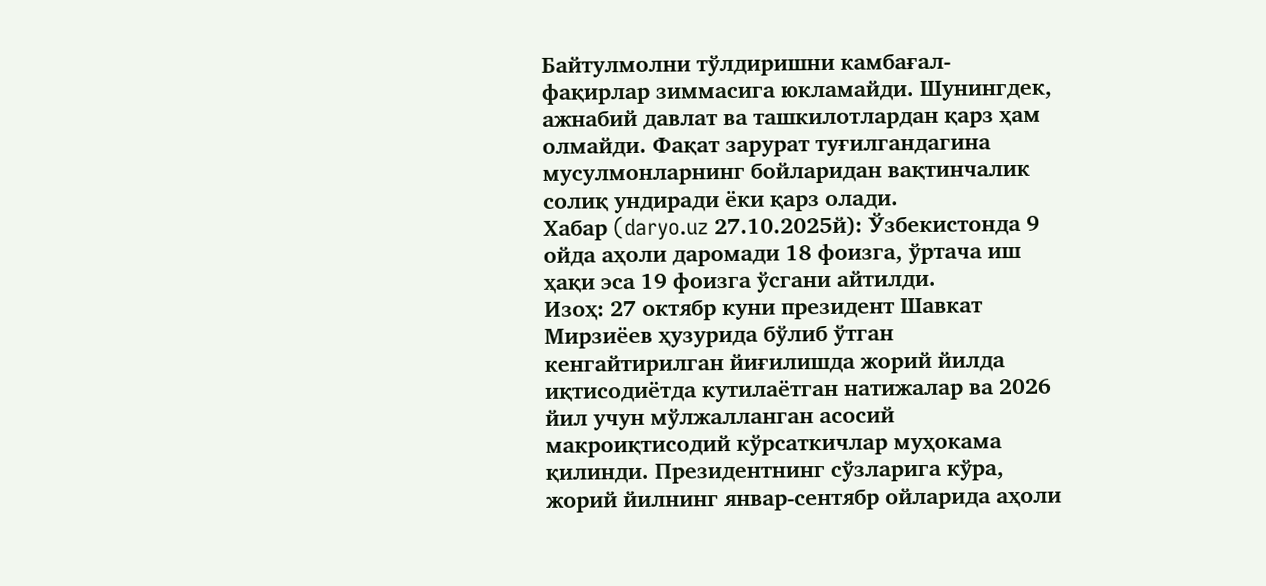Байтулмолни тўлдиришни камбағал-фақирлар зиммасига юкламайди. Шунингдек, ажнабий давлат ва ташкилотлардан қарз ҳам олмайди. Фақат зарурат туғилгандагина мусулмонларнинг бойларидан вақтинчалик солиқ ундиради ёки қарз олади.
Хабар (daryo.uz 27.10.2025й): Ўзбекистонда 9 ойда аҳоли даромади 18 фоизга, ўртача иш ҳақи эса 19 фоизга ўсгани айтилди.
Изоҳ: 27 октябр куни президент Шавкат Мирзиёев ҳузурида бўлиб ўтган кенгайтирилган йиғилишда жорий йилда иқтисодиётда кутилаётган натижалар ва 2026 йил учун мўлжалланган асосий макроиқтисодий кўрсаткичлар муҳокама қилинди. Президентнинг сўзларига кўра, жорий йилнинг январ-сентябр ойларида аҳоли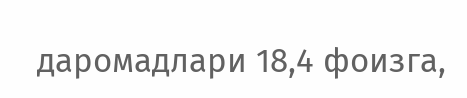даромадлари 18,4 фоизга,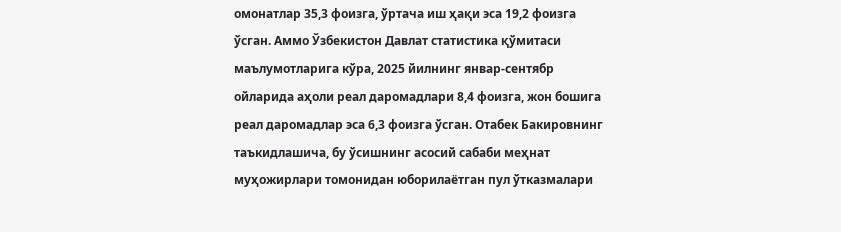омонатлар 35,3 фоизга, ўртача иш ҳақи эса 19,2 фоизга ўсган. Аммо Ўзбекистон Давлат статистика қўмитаси маълумотларига кўра, 2025 йилнинг январ-сентябр ойларида аҳоли реал даромадлари 8,4 фоизга, жон бошига реал даромадлар эса 6,3 фоизга ўсган. Отабек Бакировнинг таъкидлашича, бу ўсишнинг асосий сабаби меҳнат муҳожирлари томонидан юборилаётган пул ўтказмалари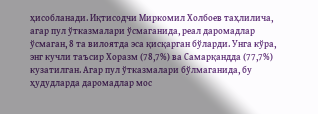ҳисобланади. Иқтисодчи Миркомил Холбоев таҳлилича, агар пул ўтказмалари ўсмаганида, реал даромадлар ўсмаган, 8 та вилоятда эса қисқарган бўларди. Унга кўра, энг кучли таъсир Хоразм (78,7%) ва Самарқандда (77,7%) кузатилган. Агар пул ўтказмалари бўлмаганида, бу ҳудудларда даромадлар мос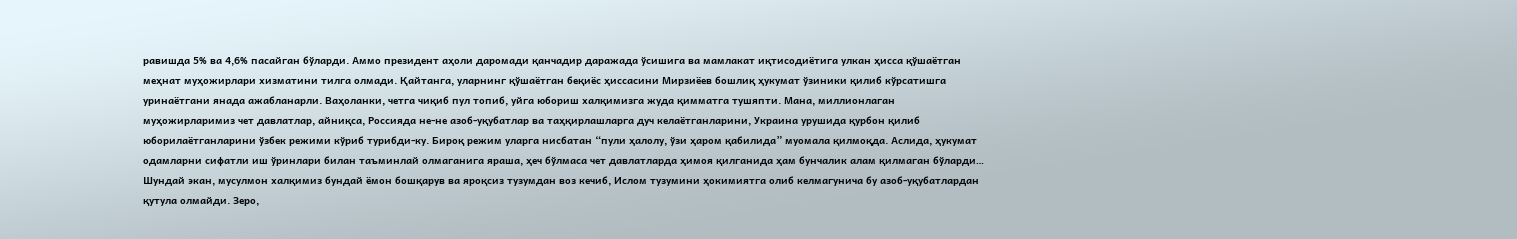равишда 5% ва 4,6% пасайган бўларди. Аммо президент аҳоли даромади қанчадир даражада ўсишига ва мамлакат иқтисодиётига улкан ҳисса қўшаётган меҳнат муҳожирлари хизматини тилга олмади. Қайтанга, уларнинг қўшаётган беқиёс ҳиссасини Мирзиёев бошлиқ ҳукумат ўзиники қилиб кўрсатишга уринаётгани янада ажабланарли. Ваҳоланки, четга чиқиб пул топиб, уйга юбориш халқимизга жуда қимматга тушяпти. Мана, миллионлаган муҳожирларимиз чет давлатлар, айниқса, Россияда не-не азоб-уқубатлар ва таҳқирлашларга дуч келаётганларини, Украина урушида қурбон қилиб юборилаётганларини ўзбек режими кўриб турибди-ку. Бироқ режим уларга нисбатан “пули ҳалолу, ўзи ҳаром қабилида” муомала қилмоқда. Аслида, ҳукумат одамларни сифатли иш ўринлари билан таъминлай олмаганига яраша, ҳеч бўлмаса чет давлатларда ҳимоя қилганида ҳам бунчалик алам қилмаган бўларди… Шундай экан, мусулмон халқимиз бундай ёмон бошқарув ва яроқсиз тузумдан воз кечиб, Ислом тузумини ҳокимиятга олиб келмагунича бу азоб-уқубатлардан қутула олмайди. Зеро,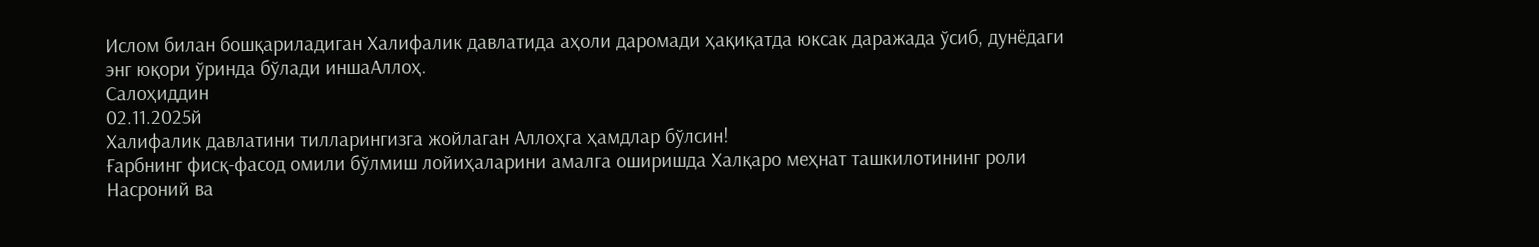Ислом билан бошқариладиган Халифалик давлатида аҳоли даромади ҳақиқатда юксак даражада ўсиб, дунёдаги энг юқори ўринда бўлади иншаАллоҳ.
Салоҳиддин
02.11.2025й
Халифалик давлатини тилларингизга жойлаган Аллоҳга ҳамдлар бўлсин!
Ғарбнинг фисқ-фасод омили бўлмиш лойиҳаларини амалга оширишда Халқаро меҳнат ташкилотининг роли
Насроний ва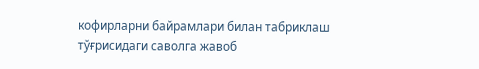кофирларни байрамлари билан табриклаш тўғрисидаги саволга жавоб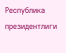Республика президентлиги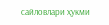сайловлари ҳукми